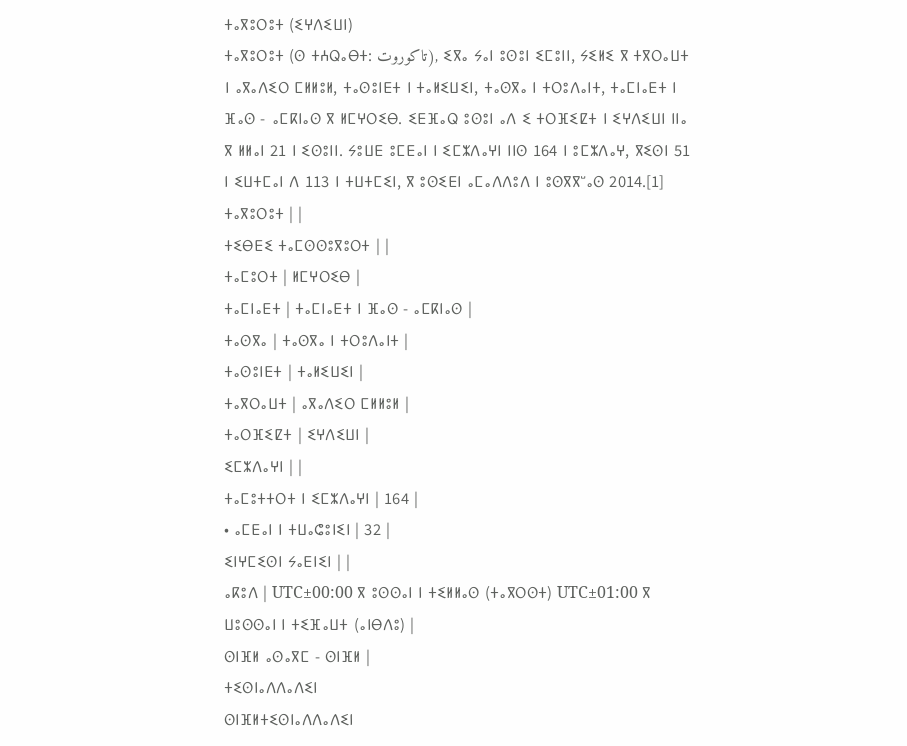ⵜⴰⴳⵓⵔⵓⵜ (ⵉⵖⴷⵉⵡⵏ)
ⵜⴰⴳⵓⵔⵓⵜ (ⵙ ⵜⵄⵕⴰⴱⵜ: تاكوروت), ⵉⴳⴰ ⵢⴰⵏ ⵓⵙⵓⵏ ⵉⵎⵓⵏⵏ, ⵢⵉⵍⵉ ⴳ ⵜⴳⵔⴰⵡⵜ ⵏ ⴰⴳⴰⴷⵉⵔ ⵎⵍⵍⵓⵍ, ⵜⴰⵙⵓⵏⴹⵜ ⵏ ⵜⴰⵍⵉⵡⵉⵏ, ⵜⴰⵙⴳⴰ ⵏ ⵜⵔⵓⴷⴰⵏⵜ, ⵜⴰⵎⵏⴰⴹⵜ ⵏ ⴼⴰⵙ - ⴰⵎⴽⵏⴰⵙ ⴳ ⵍⵎⵖⵔⵉⴱ. ⵉⴹⴼⴰⵕ ⵓⵙⵓⵏ ⴰⴷ ⵉ ⵜⵔⴼⵉⵇⵜ ⵏ ⵉⵖⴷⵉⵡⵏ ⵏⵏⴰ ⴳ ⵍⵍⴰⵏ 21 ⵏ ⵉⵙⵓⵏⵏ. ⵢⵓⵡⴹ ⵓⵎⴹⴰⵏ ⵏ ⵉⵎⵣⴷⴰⵖⵏ ⵏⵏⵙ 164 ⵏ ⵓⵎⵣⴷⴰⵖ, ⴳⵉⵙⵏ 51 ⵏ ⵉⵡⵜⵎⴰⵏ ⴷ 113 ⵏ ⵜⵡⵜⵎⵉⵏ, ⴳ ⵓⵙⵉⴹⵏ ⴰⵎⴰⴷⴷⵓⴷ ⵏ ⵓⵙⴳⴳⵯⴰⵙ 2014.[1]
ⵜⴰⴳⵓⵔⵓⵜ | |
ⵜⵉⴱⴹⵉ ⵜⴰⵎⵙⵙⵓⴳⵓⵔⵜ | |
ⵜⴰⵎⵓⵔⵜ | ⵍⵎⵖⵔⵉⴱ |
ⵜⴰⵎⵏⴰⴹⵜ | ⵜⴰⵎⵏⴰⴹⵜ ⵏ ⴼⴰⵙ - ⴰⵎⴽⵏⴰⵙ |
ⵜⴰⵙⴳⴰ | ⵜⴰⵙⴳⴰ ⵏ ⵜⵔⵓⴷⴰⵏⵜ |
ⵜⴰⵙⵓⵏⴹⵜ | ⵜⴰⵍⵉⵡⵉⵏ |
ⵜⴰⴳⵔⴰⵡⵜ | ⴰⴳⴰⴷⵉⵔ ⵎⵍⵍⵓⵍ |
ⵜⴰⵔⴼⵉⵇⵜ | ⵉⵖⴷⵉⵡⵏ |
ⵉⵎⵣⴷⴰⵖⵏ | |
ⵜⴰⵎⵓⵜⵜⵔⵜ ⵏ ⵉⵎⵣⴷⴰⵖⵏ | 164 |
• ⴰⵎⴹⴰⵏ ⵏ ⵜⵡⴰⵛⵓⵏⵉⵏ | 32 |
ⵉⵏⵖⵎⵉⵙⵏ ⵢⴰⴹⵏⵉⵏ | |
ⴰⴽⵓⴷ | UTC±00:00 ⴳ ⵓⵙⵙⴰⵏ ⵏ ⵜⵉⵍⵍⴰⵙ (ⵜⴰⴳⵔⵙⵜ) UTC±01:00 ⴳ ⵡⵓⵙⵙⴰⵏ ⵏ ⵜⵉⴼⴰⵡⵜ (ⴰⵏⴱⴷⵓ) |
ⵙⵏⴼⵍ ⴰⵙⴰⴳⵎ - ⵙⵏⴼⵍ |
ⵜⵉⵙⵏⴰⴷⴷⴰⴷⵉⵏ
ⵙⵏⴼⵍⵜⵉⵙⵏⴰⴷⴷⴰⴷⵉⵏ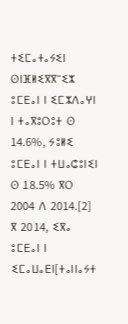ⵜⵉⵎⴰⵜⴰⵢⵉⵏ
ⵙⵏⴼⵍⵉⴳⴳⵯⵉⵣ ⵓⵎⴹⴰⵏ ⵏ ⵉⵎⵣⴷⴰⵖⵏ ⵏ ⵜⴰⴳⵓⵔⵓⵜ ⵙ 14.6%, ⵢⵓⵍⵉ ⵓⵎⴹⴰⵏ ⵏ ⵜⵡⴰⵛⵓⵏⵉⵏ ⵙ 18.5% ⴳⵔ 2004 ⴷ 2014.[2] ⴳ 2014, ⵉⴳⴰ ⵓⵎⴹⴰⵏ ⵏ ⵉⵎⴰⵡⴰⴹⵏ[ⵜⴰⵏⵏⴰⵢⵜ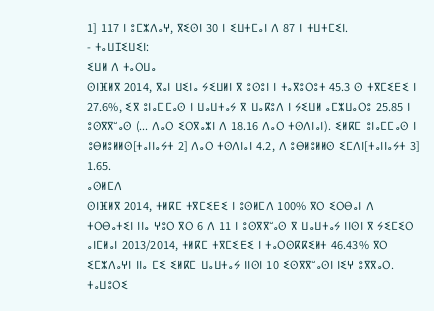1] 117 ⵏ ⵓⵎⵣⴷⴰⵖ, ⴳⵉⵙⵏ 30 ⵏ ⵉⵡⵜⵎⴰⵏ ⴷ 87 ⵏ ⵜⵡⵜⵎⵉⵏ.
- ⵜⴰⵡⵊⵉⵡⵉⵏ:
ⵉⵡⵍ ⴷ ⵜⴰⵔⵡⴰ
ⵙⵏⴼⵍⴳ 2014, ⴳⴰⵏ ⵡⵉⵏⴰ ⵢⵉⵡⵍⵏ ⴳ ⵓⵙⵓⵏ ⵏ ⵜⴰⴳⵓⵔⵓⵜ 45.3 ⵙ ⵜⴳⵎⵉⴹⵉ ⵏ 27.6%, ⵉⴳ ⵓⵏⴰⵎⵎⴰⵙ ⵏ ⵡⴰⵡⵜⴰⵢ ⴳ ⵡⴰⴽⵓⴷ ⵏ ⵢⵉⵡⵍ ⴰⵎⵣⵡⴰⵔⵓ 25.85 ⵏ ⵓⵙⴳⴳⵯⴰⵙ (... ⴷⴰⵔ ⵉⵔⴳⴰⵣⵏ ⴷ 18.16 ⴷⴰⵔ ⵜⵙⴷⵏⴰⵏ). ⵉⵍⴽⵎ ⵓⵏⴰⵎⵎⴰⵙ ⵏ ⵓⴱⵍⵓⵍⵍⵙ[ⵜⴰⵏⵏⴰⵢⵜ 2] ⴷⴰⵔ ⵜⵙⴷⵏⴰⵏ 4.2, ⴷ ⵓⴱⵍⵓⵍⵍⵙ ⵉⵎⴷⵏ[ⵜⴰⵏⵏⴰⵢⵜ 3] 1.65.
ⴰⵙⵍⵎⴷ
ⵙⵏⴼⵍⴳ 2014, ⵜⵍⴽⵎ ⵜⴳⵎⵉⴹⵉ ⵏ ⵓⵙⵍⵎⴷ 100% ⴳⵔ ⵉⵔⴱⴰⵏ ⴷ ⵜⵔⴱⴰⵜⵉⵏ ⵏⵏⴰ ⵖⵓⵔ ⴳⵔ 6 ⴷ 11 ⵏ ⵓⵙⴳⴳⵯⴰⵙ ⴳ ⵡⴰⵡⵜⴰⵢ ⵏⵏⵙⵏ ⴳ ⵢⵉⵎⵉⵔ ⴰⵏⵎⵍⴰⵏ 2013/2014, ⵜⵍⴽⵎ ⵜⴳⵎⵉⴹⵉ ⵏ ⵜⴰⵔⵙⴽⴽⵉⵍⵜ 46.43% ⴳⵔ ⵉⵎⵣⴷⴰⵖⵏ ⵏⵏⴰ ⵎⵉ ⵉⵍⴽⵎ ⵡⴰⵡⵜⴰⵢ ⵏⵏⵙⵏ 10 ⵉⵙⴳⴳⵯⴰⵙⵏ ⵏⵉⵖ ⵓⴳⴳⴰⵔ.
ⵜⴰⵡⵓⵔⵉ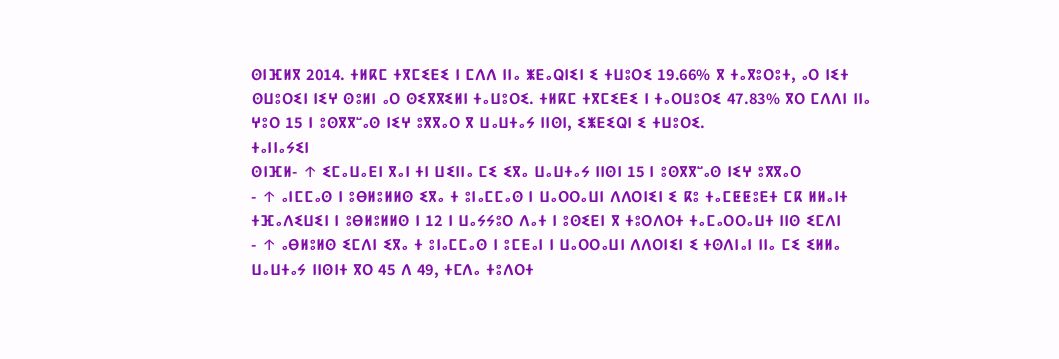ⵙⵏⴼⵍⴳ 2014. ⵜⵍⴽⵎ ⵜⴳⵎⵉⴹⵉ ⵏ ⵎⴷⴷ ⵏⵏⴰ ⵥⴹⴰⵕⵏⵉⵏ ⵉ ⵜⵡⵓⵔⵉ 19.66% ⴳ ⵜⴰⴳⵓⵔⵓⵜ, ⴰⵔ ⵏⵉⵜ ⵙⵡⵓⵔⵉⵏ ⵏⵉⵖ ⵙⵓⵍⵏ ⴰⵔ ⵙⵉⴳⴳⵉⵍⵏ ⵜⴰⵡⵓⵔⵉ. ⵜⵍⴽⵎ ⵜⴳⵎⵉⴹⵉ ⵏ ⵜⴰⵔⵡⵓⵔⵉ 47.83% ⴳⵔ ⵎⴷⴷⵏ ⵏⵏⴰ ⵖⵓⵔ 15 ⵏ ⵓⵙⴳⴳⵯⴰⵙ ⵏⵉⵖ ⵓⴳⴳⴰⵔ ⴳ ⵡⴰⵡⵜⴰⵢ ⵏⵏⵙⵏ, ⵉⵥⴹⵉⵕⵏ ⵉ ⵜⵡⵓⵔⵉ.
ⵜⴰⵏⵏⴰⵢⵉⵏ
ⵙⵏⴼⵍ- ↑ ⵉⵎⴰⵡⴰⴹⵏ ⴳⴰⵏ ⵜⵏ ⵡⵉⵏⵏⴰ ⵎⵉ ⵉⴳⴰ ⵡⴰⵡⵜⴰⵢ ⵏⵏⵙⵏ 15 ⵏ ⵓⵙⴳⴳⵯⴰⵙ ⵏⵉⵖ ⵓⴳⴳⴰⵔ
- ↑ ⴰⵏⵎⵎⴰⵙ ⵏ ⵓⴱⵍⵓⵍⵍⵙ ⵉⴳⴰ ⵜ ⵓⵏⴰⵎⵎⴰⵙ ⵏ ⵡⴰⵔⵔⴰⵡⵏ ⴷⴷⵔⵏⵉⵏ ⵉ ⴽⵓ ⵜⴰⵎⵟⵟⵓⴹⵜ ⵎⴽ ⵍⵍⴰⵏⵜ ⵜⴼⴰⴷⵉⵡⵉⵏ ⵏ ⵓⴱⵍⵓⵍⵍⵙ ⵏ 12 ⵏ ⵡⴰⵢⵢⵓⵔ ⴷⴰⵜ ⵏ ⵓⵙⵉⴹⵏ ⴳ ⵜⵓⵔⴷⵔⵜ ⵜⴰⵎⴰⵔⵔⴰⵡⵜ ⵏⵏⵙ ⵉⵎⴷⵏ
- ↑ ⴰⴱⵍⵓⵍⵙ ⵉⵎⴷⵏ ⵉⴳⴰ ⵜ ⵓⵏⴰⵎⵎⴰⵙ ⵏ ⵓⵎⴹⴰⵏ ⵏ ⵡⴰⵔⵔⴰⵡⵏ ⴷⴷⵔⵏⵉⵏ ⵉ ⵜⵙⴷⵏⴰⵏ ⵏⵏⴰ ⵎⵉ ⵉⵍⵍⴰ ⵡⴰⵡⵜⴰⵢ ⵏⵏⵙⵏⵜ ⴳⵔ 45 ⴷ 49, ⵜⵎⴷⴰ ⵜⵓⴷⵔⵜ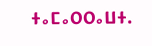ⵜⴰⵎⴰⵔⵔⴰⵡⵜ.